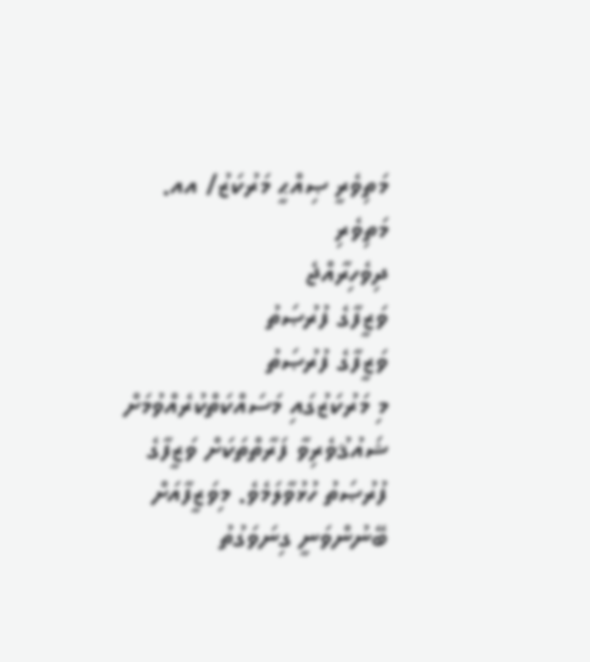މަތިވެރީ ޞިއްޙީ މަރުކަޒު/ އއ. މަތިވެރި
ދިވެހިރާއްޖެ
ވަޒީފާގެ ފުރުޞަތު
ވަޒީފާގެ ފުރުޞަތު
މި މަރުކަޒުގައި މަސައްކަތްކުރެއްވުމަށް ޝައުޤުވެރިވާ ފަރާތްތަކަށް ވަޒީފާގެ ފުރުޞަތު ހުޅުވާލަމެވެ. މިވަޒީފާއަށް ބޭނުންވަނީ ގިނަވަގުތު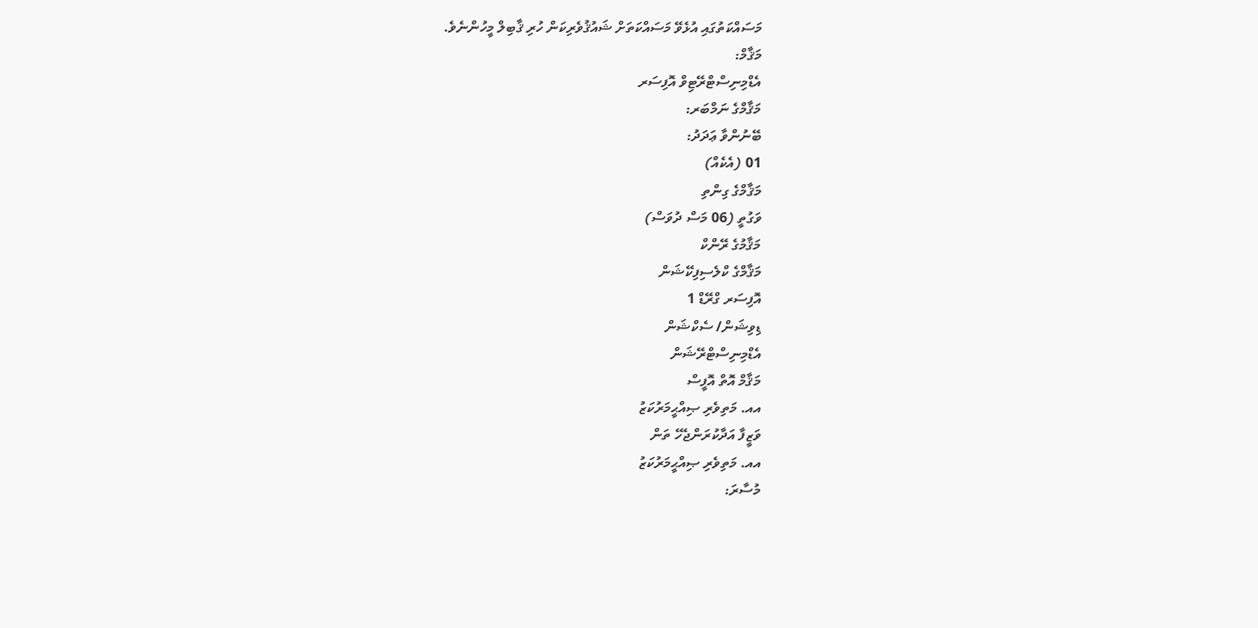މަސައްކަތުގައި އުޅެވޭ މަސައްކަތަށް ޝައުޤުވެރިކަން ހުރި ޤާބިލް މީހުންނެވެ.
މަޤާމް:
އެޑްމިނިސްޓްރޭޓިވް އޮފިސަރ
މަޤާމްގެ ނަމްބަރ:
ބޭނުންވާ ޢަދަދު:
01 (އެކެއް)
މަޤާމްގެ ގިންތި
ވަގުތީ (06 މަސް ދުވަސް)
މަޤާމުގެ ރޭންކް
މަޤާމްގެ ކްލެސިފިކޭޝަން
އޮފިސަރ ގްރޭޑް 1
ޑިވިޝަން/ ސެކްޝަން
އެޑްމިނިސްޓްރޭޝަން
މަޤާމް އޮތް އޮފީސް
އއ. މަތިވެރި ޞިއްޙީމަރުކަޒު
ވަޒީފާ އަދާކުރަންޖެހޭ ތަން
އއ. މަތިވެރި ޞިއްޙީމަރުކަޒު
މުސާރަ: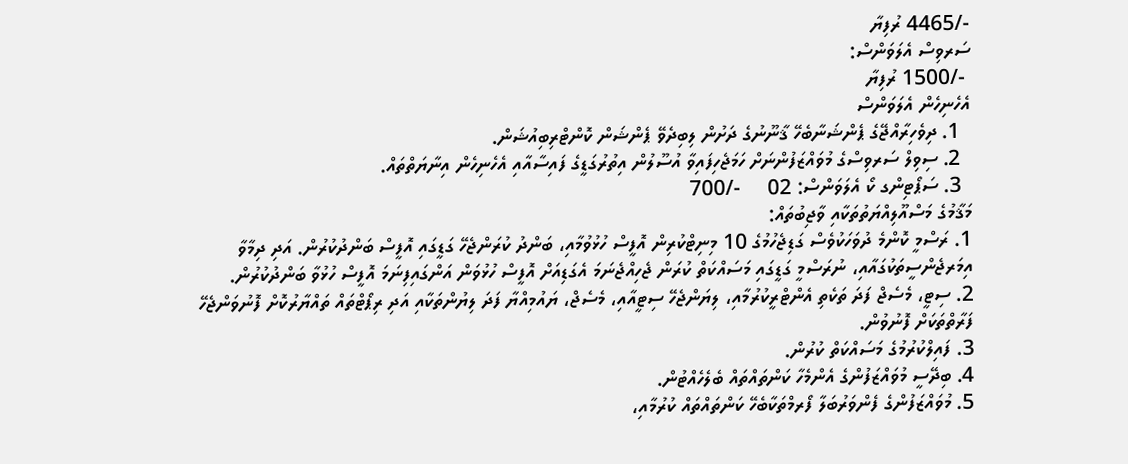-/4465 ރުފިޔާ
ސަރވިސް އެލަވަންސް:
 -/1500 ރުފިޔާ
އެހެނިހެން އެލަވަންސް
  1. ދިވެހިރާއްޖޭގެ ޕެންޝަނާބެހޭ ޤާނޫނުގެ ދަށުން ލިބިދެވޭ ޕެންޝަން ކޮންޓްރިބިއުޝަން.
  2. ސިވިލް ސަރވިސްގެ މުވައްޒަފުންނަށް ހަމަޖެހިފައިވާ އުސޫލުން އިތުރުގަޑީގެ ފައިސާއާއި އެހެނިހެން އިނާޔަތްތައް.
  3. ސަޕޯޓިންގ ކޯ އެލަވަންސް: 02     -/700
މަޤާމުގެ މަސްއޫލިއްޔަތުތަކާއި ވާޖިބުތައް:
1. ރަސްމީ ކޮންމެ ދުވަހަކުވެސް ގަޑިޖެހުމުގެ 10 މިނިޓްކުރިން އޮފީސް ހުޅުވުމާއި، ބަންދު ކުރަންޖެހޭ ގަޑީގައި އޮފީސް ބަންދުކުރުން. އަދި ދިމާވާ އިމަރޖެންސީތަކުގައާއި، ނުރަސްމީ ގަޑީގައި މަސައްކަތް ކުރަން ޖެހިއްޖެނަމަ އެގަޑިއަށް އޮފީސް ހުޅުވަން އަންގައިފިނަމަ އޮފީސް ހުޅުވާ ބަންދުކުރުން.
2. ސިޓީ، މެސެޖް ފަދަ ތަކެތި އެންޓްރީކުރުމާއި، ލިޔަންޖެހޭ ސިޓީއާއި، މެސެޖް، ޔައުމިއްޔާ ފަދަ ލިޔުންތަކާއި އަދި ރިޕޯޓްތައް ތައްޔާރުކޮށް ފޮނުވަންޖެހޭ ފަރާތްތަކަށް ފޮނުވުން.
3. ފައިލްކުރުމުގެ މަސައްކަތް ކުރުން.
4. ބިދޭސީ މުވައްޒަފުންގެ އެންމެހާ ކަންތައްތައް ބެލެހެއްޓުން.
5. މުވައްޒަފުންގެ ފެންވަރުބަލާ ފޯރމްތަކާބެހޭ ކަންތައްތައް ކުރުމާއި،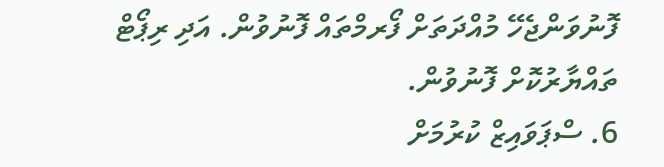ފޮނުވަންޖެހޭ މުއްދަތަށް ފޯރމްތައް ފޮނުވުން. އަދި ރިޕޯޓް ތައްޔާރުކޮށް ފޮނުވުން.
6. ސްޕަވައިޒް ކުރުމަށް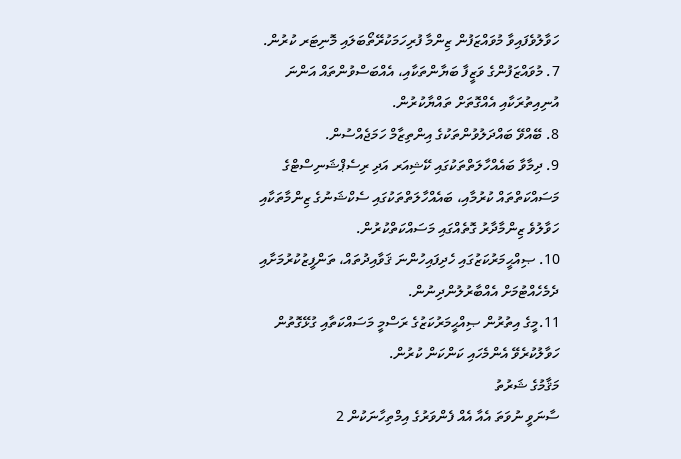ހަވާލުވެފައިވާ މުވައްޒަފުން ޒިންމާ ފުރިހަމަކުރޭތޯބަލައި މޮނިޓަރ ކުރުން.
7. މުވައްޒަފުންގެ ވަޒީފާ ބަޔާންތަކާއި، އެއްބަސްވުންތައް އަންނަ އުނިއިތުރަކާއި އެއްގޮތަށް ތައްޔާކުރުން.
8. ބޭއްވޭ ބައްދަލުވުންތަކުގެ އިންތިޒާމް ހަމަޖެއްސުން.
9. ދިމާވާ ބައެއްހާލަތްތަކުގައި ކޭޝިއަރ އަދި ރިސެޕްޝަނިސްޓްގެ މަސައްކަތްތައް ކުރުމާއި، ބައެއްހާލަތްތަކުގައި ސެކްޝަނުގެ ޒިންމާތަކާއި ހަވާލުވެ ޒިންމާދާރު ގޮތެއްގައި މަސައްކަތްކުރުން.
10. ޞިއްޙީމަރުކަޒުގައި ހެދިފައިހުންނަ ޤަވާއިދުތައް، ތަންފީޒުކުރުމަށާއި ދެމެހެއްޓުމަށް އެއްބާރުލުންދިނުން.
11.މީގެ އިތުރުން ޞިއްޙީމަރުކަޒުގެ ރަސްމީ މަސައްކަތާއި ގުޅޭގޮތުން ހަވާލުކުރެވޭ އެންމެހައި ކަންކަން ކުރުން.
މަޤާމުގެ ޝަރުތު
ސާނަވީ ނުވަތަ އެއާ އެއް ފެންވަރުގެ އިމްތިހާނަކުން 2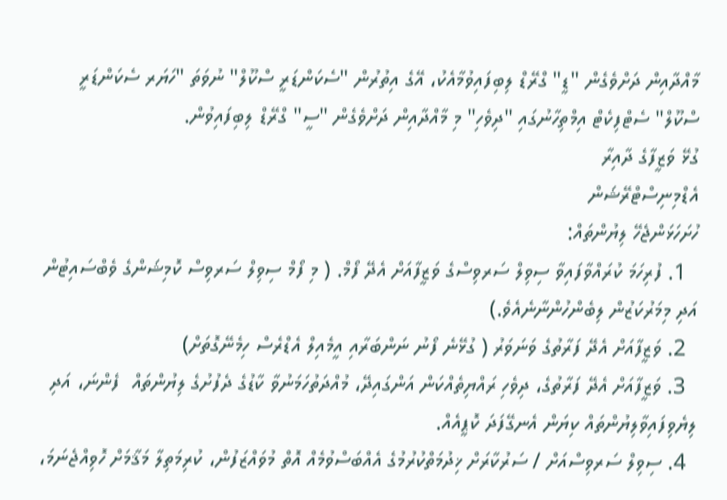މާއްދާއިން ދަށްވެގެން "ޑީ" ގްރޭޑް ލިބިފައިވުމާއެކު، އޭގެ އިތުރުން "ސެކަންޑަރީ ސްކޫލް" ނުވަތަ "ހަޔަރ ސެކަންޑަރީ ސްކޫލް" ސެޓްފިކެޓް އިމްތިހާނުގައި "ދިވެހި" މި މާއްދާއިން ދަށްވެގެން "ސީ" ގްރޭޑް ލިބިފައިވުން.
ގުޅޭ ވަޒީފާގެ ދާއިރާ
އެޑްމިނިސްޓްރޭޝަން
ހުށަހަޅަންޖެހޭ ލިޔުންތައް:
  1. ފުރިހަމަ ކުރައްވާފައިވާ ސިވިލް ސަރވިސްގެ ވަޒީފާއަށް އެދޭ ފޯމް. ( މި ފޯމް ސިވިލް ސަރވިސް ކޮމިޝަންގެ ވެބްސައިޓުން އަދި މިމަރުކަޒުން ލިބެންހުންނާނެއެވެ.)
  2. ވަޒީފާއަށް އެދޭ ފަރާތުގެ ވަނަވަރު ( ގުޅޭނެ ފޯނު ނަންބަރާއި އީމެއިލް އެޑްރެސް ހިމެނޭގޮތަށް)
  3. ވަޒީފާއަށް އެދޭ ފަރާތުގެ، ދިވެހި ރައްޔިތެއްކަން އަންގައިދޭ، މުއްދަތުހަމަނުވާ ކާޑުގެ ދެފުށުގެ ލިޔުންތައް  ފެންނަ، އަދި ލިޔެވިފައިވާލިޔުންތައް ކިޔަން އެނގޭފަދަ ކޮޕީއެއް.
  4. ސިވިލް ސަރވިސްއަށް / ސަރުކާރަށް ޚިދުމަތްކުރުމުގެ އެއްބަސްވުމެއް އޮތް މުވައްޒަފުން، ކުރިމަތިލާ މަޤާމަށް ހޮވިއްޖެނަމަ،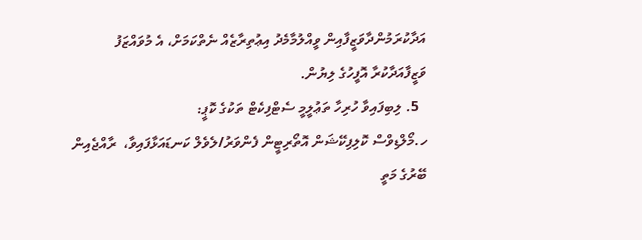އަދާކުރަމުންދާވަޒީފާއިން ވީއްލުމާމެދު އިޢުތިރާޒެއް ނެތްކަމަށް، އެ މުވައްޒަފު ވަޒީފާއަދާކުރާ އޮފީހުގެ ލިޔުން.
  5. ލިބިފައިވާ ހުރިހާ ތަޢުލީމީ ސެޓްފިކެޓް ތަކުގެ ކޮޕީ:
ހ.މޯލްޑިވްސް ކޮލިފިކޭޝަން އޮތޯރިޓީން ފެންވަރު/ލެވެލް ކަނޑައަޅާފައިވާ،  ރާއްޖެއިން ބޭރުގެ މަތީ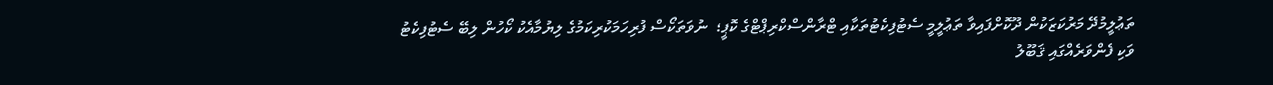ތަޢުލީމުދޭ މަރުކަޒަކުން ދޫކޮށްފައިވާ ތަޢުލީމީ ސެޓުފިކެޓުތަކާއި ޓްރާންސްކްރިޕްޓްގެ ކޮޕީ؛  ނުވަތަކޯސް ފުރިހަމަކުރިކަމުގެ ލިޔުމާއެކު ކޯހުން ލިބޭ ސެޓުފިކެޓު ވަކި ފެންވަރެއްގައި ޤަބޫލު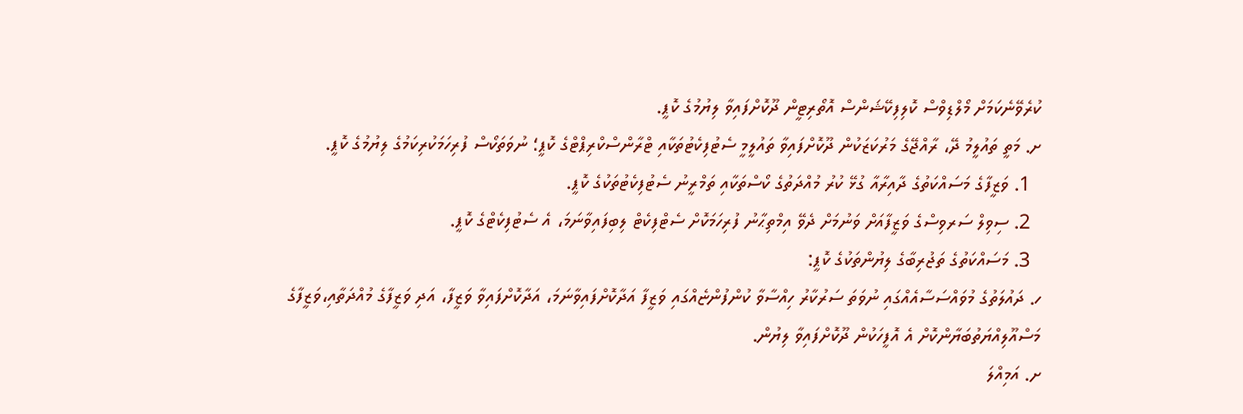ކުރެވޭނެކަމަށް މޯލްޑިވްސް ކޮލިފިކޭޝަންސް އޮތޯރިޓީން ދޫކޮށްފައިވާ ލިޔުމުގެ ކޮޕީ.
ށ. މަތީ ތައުލީމު ދޭ، ރާއްޖޭގެ މަރުކަޒަކުން ދޫކޮށްފައިވާ ތައުލީމީ ސެޓުފިކެޓުތަކާއި ޓްރާންސްކްރިޕްޓްގެ ކޮޕީ؛ ނުވަތަކޯސް ފުރިހަމަކުރިކަމުގެ ލިޔުމުގެ ކޮޕީ.
  1. ވަޒީފާގެ މަސައްކަތުގެ ދާއިރާއާ ގުޅޭ ކުރު މުއްދަތުގެ ކޯސްތަކާއި ތަމްރީނު ސެޓުފިކެޓުތަކުގެ ކޮޕީ.
  2. ސިވިލް ސަރވިސްގެ ވަޒީފާއަށް ވަނުމަށް ދެވޭ އިމްތިޙާނު ފުރިހަމަކޮށް ސެޓްފިކެޓް ލިބިފައިވާނަމަ، އެ ސެޓުފިކެޓްގެ ކޮޕީ.
  3. މަސައްކަތުގެ ތަޖުރިބާގެ ލިޔުންތަކުގެ ކޮޕީ:
ހ. ދައުލަތުގެ މުވައްސަސާއެއްގައި ނުވަތަ ސަރުކާރު ހިއްސާވާ ކުންފުންޏެއްގައި ވަޒީފާ އަދާކޮށްފައިވާނަމަ، އަދާކޮށްފައިވާ ވަޒީފާ، އަދި ވަޒީފާގެ މުއްދަތާއި،ވަޒީފާގެ މަސްއޫލިއްޔަތުބަޔާންކޮށް އެ އޮފީހަކުން ދޫކޮށްފައިވާ ލިޔުން.
ށ. އަމިއްލަ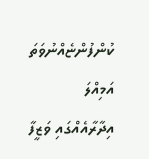ކުންފުންޏެއްނުވަތަ އަމިއްލަ އިދާރާއެއްގައި ވަޒީފާ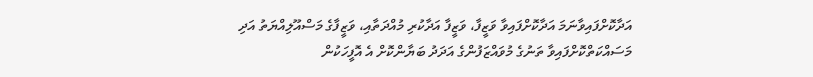އަދާކޮށްފައިވާނަމަ އަދާކޮށްފައިވާ ވަޒީފާ، ވަޒީފާ އަދާކުރި މުއްދަތާއި، ވަޒީފާގެ މަސްއޫލިއްޔަތު އަދި މަސައްކަތްކޮށްފައިވާ ތަނުގެ މުވައްޒަފުންގެ އަދަދު ބަޔާންކޮށް އެ އޮފީހަކުން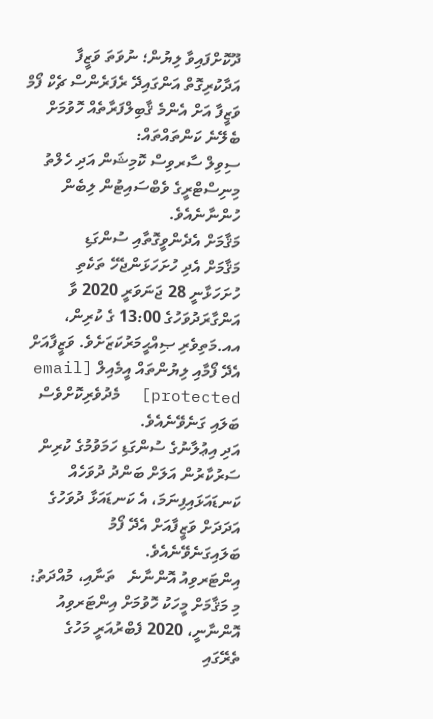ދޫކޮށްފައިވާ ލިޔުން؛ ނުވަތަ ވަޒީފާ އަދާކުރިގޮތް އަންގައިދޭ ރެފަރެންސް ޗެކް ފޯމް
ވަޒީފާ އަށް އެންމެ ޤާބިލްފަރާތެއް ހޮވުމަށް ބެލޭނެ ކަންތައްތައް:
ސިވިލް ސާރވިސް ކޮމިޝަން އަދި ހެލްތު މިނިސްޓްރީގެ ވެބްސައިޓުން ލިބެން ހުންނާނެއެވެ.
މަޤާމަށް އެދެންވީގޮތާއި ސުންގަޑި
މަޤާމަށް އެދި ހުށަހަޅަންޖެހޭ ތަކެތި ހުށަހަޅާނީ 28 ޖަނަވަރީ 2020 ވާ އަންގާރަދުވަހުގެ 13:00 ގެ ކުރިން، އއ.މަތިވެރި ޞިއްޙީމަރުކަޒަށެވެ. ވަޒީފާއަށް އެދޭ ފޯމާއި ލިޔުންތައް އީމެއިލް [email protected]  މެދުވެރިކޮށްވެސް ބަލައި ގަނެވޭނެއެވެ.
އަދި އިޢުލާނުގެ ސުންގަޑި ހަމަވުމުގެ ކުރިން ސަރުކާރުން އަލަށް ބަންދު ދުވަހެއް ކަނޑައަޅައިފިނަމަ، އެ ކަނޑައަޅާ ދުވަހުގެ އަދަދަށް ވަޒީފާއަށް އެދޭ ފޯމު ބަލައިގަނެވޭނެއެވެ.
އިންޓަރވިއު އޮންނާނެ   ތަނާއި، މުއްދަތު:
މި މަޤާމަށް މީހަކު ހޮވުމަށް އިންޓަރވިއު އޮންނާނީ، 2020 ފެބްރުއަރީ މަހުގެ ތެރޭގައި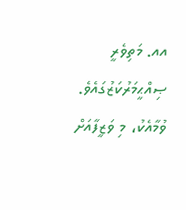އއ. މަތިވެރީ ޞިއްޙީމަރުކަޒުގައެވެ.  ވުމާއެކު، މި ވަޒީފާއަށް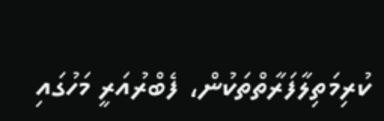ކުރިމަތިލާފަރާތްތަކުން، ފެބްރުއަރީ މަހުގައި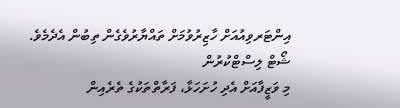އިންޓަރވިއުއަށް ހާޒިރުވުމަށް ތައްޔާރުވެގެން ތިބުން އެދެމެވެ.
ޝޯޓް ލިސްޓްކުރުން
މި ވަޒީފާއަށް އެދި ހުށަހަޅާ، ފަރާތްތަކުގެ ތެރެއިން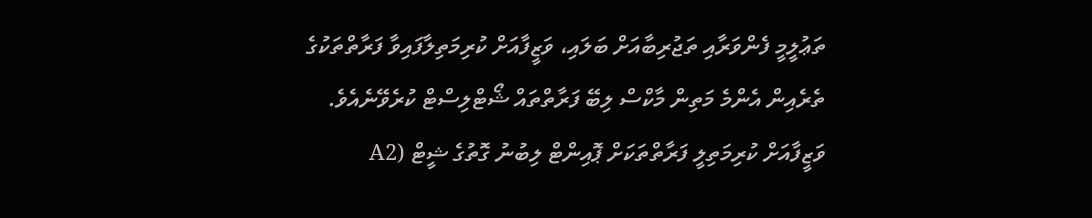ތަޢުލީމީ ފެންވަރާއި ތަޖުރިބާއަށް ބަލައި، ވަޒީފާއަށް ކުރިމަތިލާފައިވާ ފަރާތްތަކުގެ ތެރެއިން އެންމެ މަތިން މާކްސް ލިބޭ ފަރާތްތައް ޝޯޓްލިސްޓް ކުރެވޭނެއެވެ.
ވަޒީފާއަށް ކުރިމަތިލީ ފަރާތްތަކަށް ޕޮއިންޓް ލިބުނު ގޮތުގެ ޝީޓް (A2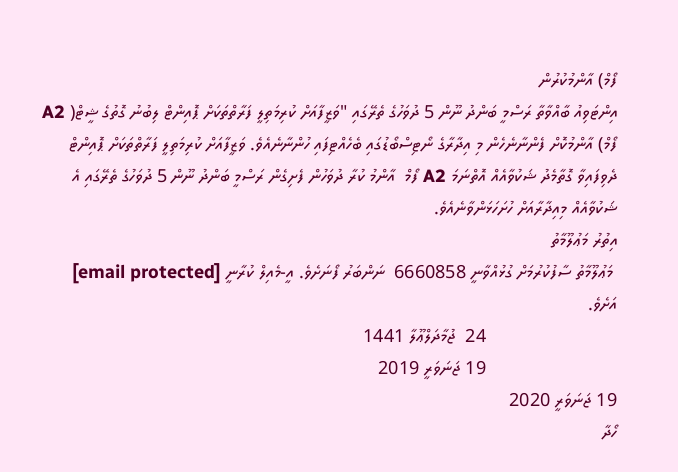ފޯމް) އާންމުކުރުން
އިންޓަވިއު ބާއްވާތާ ރަސްމީ ބަންދު ނޫން 5 ދުވަހުގެ ތެރޭގައި "ވަޒީފާއަށް ކުރިމަތިލީ ފަރާތްތަކަށް ޕޮއިންޓް ލިބުނު ގޮތުގެ ޝީޓް( A2 ފޯމް) އާންމުކޮށް ފެންނާނެހެން މި އިދާރާގެ ނޯޓިސްބޯޑުގައި ބެހެއްޓިފައި ހުންނާނެއެވެ. ވަޒީފާއަށް ކުރިމަތިލީ ފަރާތްތަކަށް ޕޮއިންޓް ދެވިފައިވާ ގޮތާމެދު ޝަކުވާއެއް އޮތްނަމަ A2 ފޯމް  އާންމު ކުރާ ދުވަހުން ފެށިގެން ރަސްމީ ބަންދު ނޫން 5 ދުވަހުގެ ތެރޭގައި އެ ޝަކުވާއެއް މިއިދާރާއަށް ހުށަހަޅަންވާނެއެވެ.
އިތުރު މަޢުލޫމާތު
 މަޢުލޫމާތު ސާފުކުރުމަށް ގުޅުއްވާނީ 6660858  ނަންބަރު ފޯނަށެވެ. އީ-މެއިލް ކުރާނީ [email protected]   އަށެވެ.
                            24  ޖުމާދަލްޢޫލާ 1441
                            19 ޖަނަވަރީ 2019
19 ޖަނަވަރީ 2020
ހޯދާ